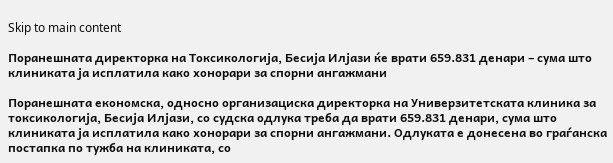Skip to main content

Поранешната директорка на Токсикологија, Бесија Илјази ќе врати 659.831 денари – сума што клиниката ја исплатила како хонорари за спорни ангажмани

Поранешната економска, односно организациска директорка на Универзитетската клиника за токсикологија, Бесија Илјази, со судска одлука треба да врати 659.831 денари, сума што клиниката ја исплатила како хонорари за спорни ангажмани. Одлуката е донесена во граѓанска постапка по тужба на клиниката, со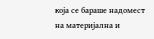која се бараше надомест на материјална и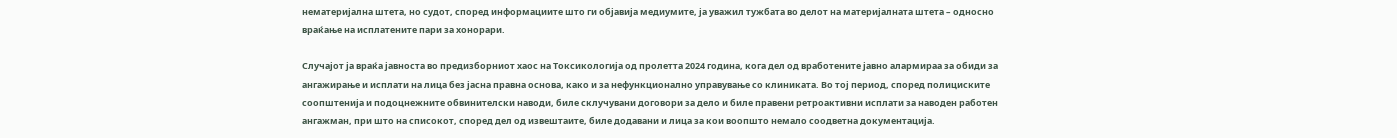нематеријална штета, но судот, според информациите што ги објавија медиумите, ја уважил тужбата во делот на материјалната штета – односно враќање на исплатените пари за хонорари.

Случајот ја враќа јавноста во предизборниот хаос на Токсикологија од пролетта 2024 година, кога дел од вработените јавно алармираа за обиди за ангажирање и исплати на лица без јасна правна основа, како и за нефункционално управување со клиниката. Во тој период, според полициските соопштенија и подоцнежните обвинителски наводи, биле склучувани договори за дело и биле правени ретроактивни исплати за наводен работен ангажман, при што на списокот, според дел од извештаите, биле додавани и лица за кои воопшто немало соодветна документација.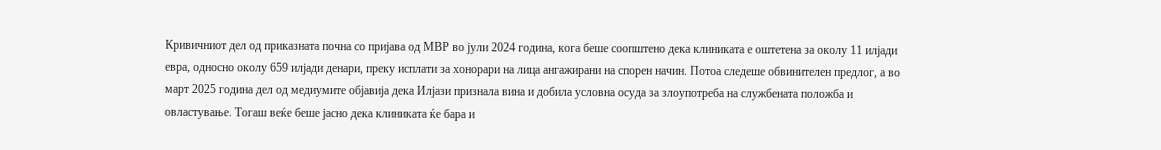Кривичниот дел од приказната почна со пријава од МВР во јули 2024 година, кога беше соопштено дека клиниката е оштетена за околу 11 илјади евра, односно околу 659 илјади денари, преку исплати за хонорари на лица ангажирани на спорен начин. Потоа следеше обвинителен предлог, а во март 2025 година дел од медиумите објавија дека Илјази признала вина и добила условна осуда за злоупотреба на службената положба и овластување. Тогаш веќе беше јасно дека клиниката ќе бара и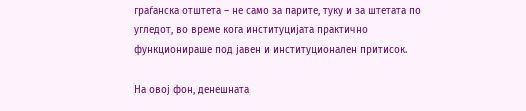граѓанска отштета – не само за парите, туку и за штетата по угледот, во време кога институцијата практично функционираше под јавен и институционален притисок.

На овој фон, денешната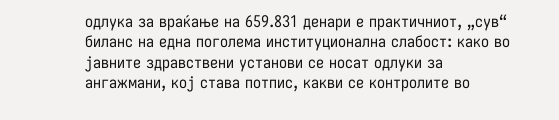одлука за враќање на 659.831 денари е практичниот, „сув“ биланс на една поголема институционална слабост: како во јавните здравствени установи се носат одлуки за ангажмани, кој става потпис, какви се контролите во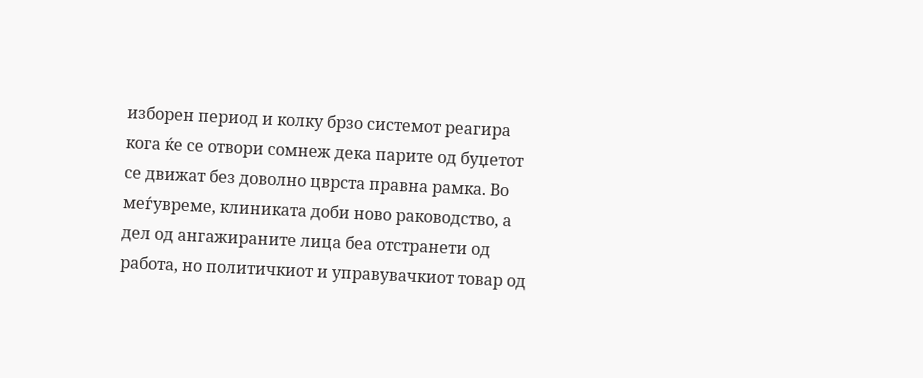изборен период и колку брзо системот реагира кога ќе се отвори сомнеж дека парите од буџетот се движат без доволно цврста правна рамка. Во меѓувреме, клиниката доби ново раководство, а дел од ангажираните лица беа отстранети од работа, но политичкиот и управувачкиот товар од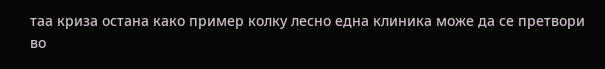таа криза остана како пример колку лесно една клиника може да се претвори во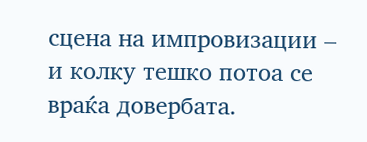сцена на импровизации – и колку тешко потоа се враќа довербата.